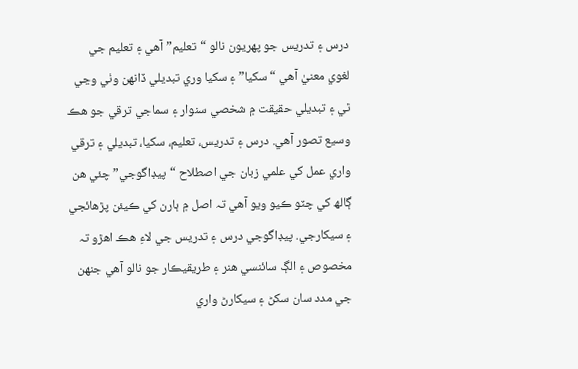درس ۽ تدريس جو پھريون نالو “تعليم” آھي ۽ تعليم جي لغوي معنيٰ آھي “سکيا” ۽ سکيا وري تبديلي ڏانھن وٺي وڃي ٿي ۽ تبديلي حقيقت ۾ شخصي سنوار ۽ سماجي ترقي جو هڪ وسيع تصور آهي. درس ۽ تدريس، تعليم، سکيا، تبديلي ۽ ترقي واري عمل کي علمي زبان جي اصطلاح “پيڊاگوجي” چئي ھن ڳالھ کي چٽو ڪيو ويو آھي تہ اصل ۾ ٻارن کي ڪيئن پڙھائجي ۽ سيکارجي. پيڊاگوجي درس ۽ تدريس جي لاءِ ھڪ اھڙو تہ مخصوص ۽ الڳ سائنسي ھنر ۽ طريقيڪار جو نالو آهي جنهن جي مدد سان سکڻ ۽ سيکارڻ واري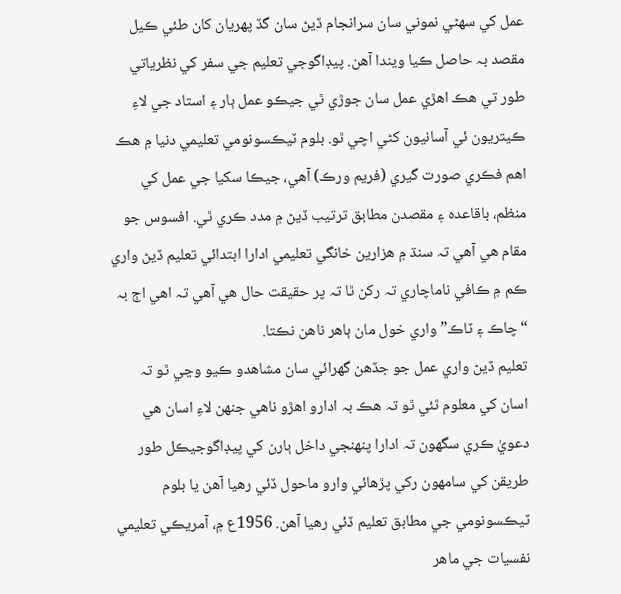عمل کي سھڻي نموني سان سرانجام ڏيڻ سان گڏ پھريان کان طئي ڪيل مقصد بہ حاصل ڪيا ويندا آھن. پيڊاگوجي تعليم جي سفر کي نظرياتي طور تي ھڪ اھڙي عمل سان جوڙي ٿي جيڪو عمل ٻار ۽ استاد جي لاءِ ڪيتريون ئي آسانيون کڻي اچي ٿو. بلوم ٽيڪسونومي تعليمي دنيا ۾ هڪ اھم فڪري صورت گيري (فريم ورڪ) آھي، جيڪا سکيا جي عمل کي منظم، باقاعده ۽ مقصدن مطابق ترتيب ڏيڻ ۾ مدد ڪري ٿي. افسوس جو مقام ھي آھي تہ سنڌ ۾ ھزارين خانگي تعليمي ادارا ابتدائي تعليم ڏيڻ واري ڪم ۾ ڪافي ناماچاري تہ رکن ٿا تہ پر حقيقت حال ھي آھي تہ اھي اڄ بہ “چاڪ ۽ ٽاڪ” واري خول مان ٻاھر ناھن نڪتا.
تعليم ڏيڻ واري عمل جو جڏھن گھرائي سان مشاھدو ڪيو وڃي ٿو تہ اسان کي معلوم ٿئي ٿو تہ ھڪ بہ ادارو اھڙو ناھي جنھن لاءِ اسان ھي دعويٰ ڪري سگھون تہ ادارا پنھنجي داخل ٻارن کي پيڊاگوجيڪل طور طريقن کي سامھون رکي پڙھائي وارو ماحول ڏئي رھيا آھن يا بلوم ٽيڪسونومي جي مطابق تعليم ڏئي رھيا آھن. 1956ع ۾، آمريڪي تعليمي نفسيات جي ماهر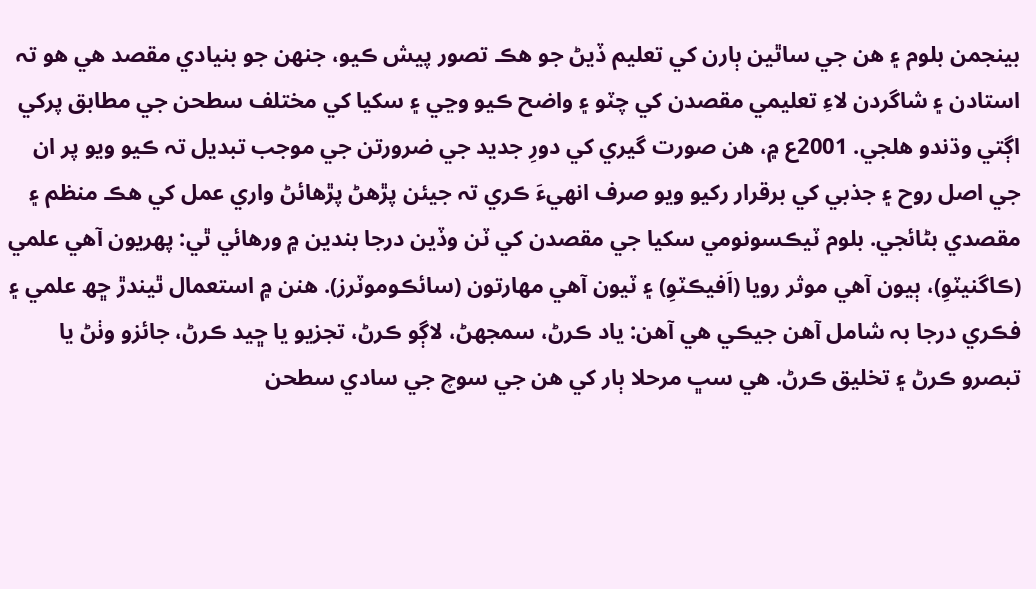بينجمن بلوم ۽ ھن جي ساٿين ٻارن کي تعليم ڏيڻ جو ھڪ تصور پيش ڪيو، جنهن جو بنيادي مقصد ھي هو تہ استادن ۽ شاگردن لاءِ تعليمي مقصدن کي چٽو ۽ واضح ڪيو وڃي ۽ سکيا کي مختلف سطحن جي مطابق پرکي اڳتي وڌندو ھلجي. 2001ع ۾، ھن صورت گيري کي دورِ جديد جي ضرورتن جي موجب تبديل تہ ڪيو ويو پر ان جي اصل روح ۽ جذبي کي برقرار رکيو ويو صرف انھيءَ ڪري تہ جيئن پڙھڻ پڙھائڻ واري عمل کي هڪ منظم ۽ مقصدي بڻائجي. بلوم ٽيڪسونومي سکيا جي مقصدن کي ٽن وڏين درجا بندين ۾ ورهائي ٿي: پھريون آھي علمي (ڪاگنيٽوِ)، ٻيون آھي موثر رويا (اَفيڪٽوِ) ۽ ٽيون آھي مهارتون (سائڪوموٽرز). ھنن ۾ استعمال ٿيندڙ ڇھ علمي ۽ فڪري درجا بہ شامل آهن جيڪي ھي آھن: ياد ڪرڻ، سمجھڻ، لاڳو ڪرڻ، تجزيو يا ڇيد ڪرڻ، جائزو وٺڻ يا تبصرو ڪرڻ ۽ تخليق ڪرڻ. هي سڀ مرحلا ٻار کي ھن جي سوچ جي سادي سطحن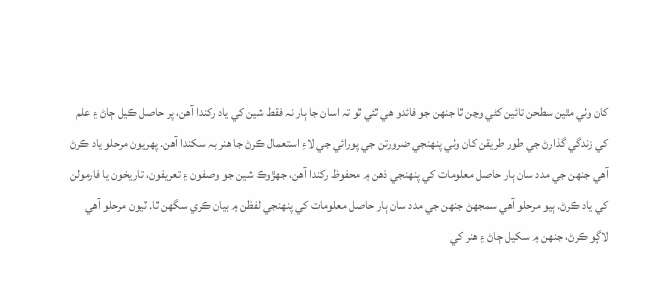کان وٺي مٿين سطحن تائين کڻي وڃن ٿا جنھن جو فائدو ھي ٿئي ٿو تہ اسان جا ٻار نہ فقط شين کي ياد رکندا آهن، پر حاصل ڪيل ڄاڻ ۽ علم کي زندگي گذارڻ جي طور طريقن کان وٺي پنھنجي ضرورتن جي پورائي جي لاءِ استعمال ڪرڻ جا ھنر بہ سکندا آهن. پهريون مرحلو ياد ڪرڻ آهي جنهن جي مدد سان ٻار حاصل معلومات کي پنھنجي ذهن ۾ محفوظ رکندا آهن، جهڙوڪ شين جو وصفون ۽ تعريفون، تاريخون يا فارمولن کي ياد ڪرڻ. ٻيو مرحلو آھي سمجھڻ جنھن جي مدد سان ٻار حاصل معلومات کي پنهنجي لفظن ۾ بيان ڪري سگهن ٿا. ٽيون مرحلو آھي لاڳو ڪرڻ، جنهن ۾ سکيل ڄاڻ ۽ ھنر کي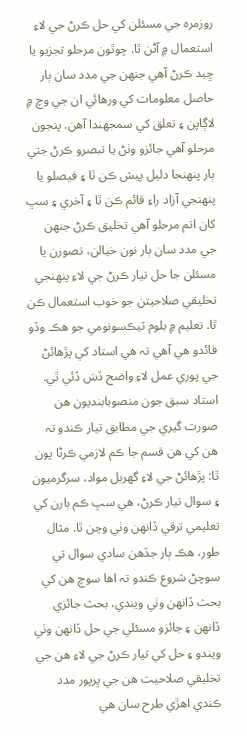روزمره جي مسئلن کي حل ڪرڻ جي لاءِ استعمال ۾ آڻن ٿا. چوٿون مرحلو تجزيو يا ڇيد ڪرڻ آھي جنهن جي مدد سان ٻار حاصل معلومات کي ورھائي ان جي وچ ۾ لاڳاپن ۽ تعلق کي سمجهندا آهن. پنجون مرحلو آھي جائزو وٺڻ يا تبصرو ڪرڻ جتي ٻار پنھنجا دليل پيش ڪن ٿا ۽ فيصلو يا پنھنجي آزاد راءِ قائم ڪن ٿا ۽ آخري ۽ سڀ کان اتم مرحلو آھي تخليق ڪرڻ جنھن جي مدد سان ٻار نون خيالن، تصورن يا مسئلن جا حل تيار ڪرڻ جي لاءِ پنھنجي تخليقي صلاحيتن جو خوب استعمال ڪن ٿا. تعليم ۾ بلوم ٽيڪسونومي جو هڪ وڏو فائدو ھي آهي تہ ھي استاد کي پڙهائڻ جي پوري عمل لاءِ واضح ڏسَ ڏئي ٿي. استاد سبق جون منصوبابنديون هن صورت گيري جي مطابق تيار ڪندو تہ ھن کي ھن قسم جا ڪم لازمي ڪرڻا پون ٿا: پڙھائڻ جي لاءِ گھربل مواد، سرگرميون ۽ سوال تيار ڪرڻ، ھي سڀ ڪم ٻارن کي تعليمي ترقي ڏانهن وٺي وڃن ٿا. مثال طور، هڪ ٻار جڏھن سادي سوال تي سوچڻ شروع ڪندو تہ اھا سوچ ھن کي بحث ڏانھن وٺي ويندي، بحث جائزي ڏانھن ۽ جائزو مسئلي جي حل ڏانھن وٺي ويندو ۽ حل کي تيار ڪرڻ جي لاءِ ھن جي تخليقي صلاحيت ھن جي ڀرپور مدد ڪندي اھڙي طرح سان ھي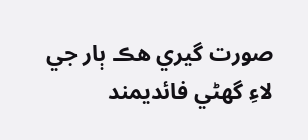صورت گيري ھڪ ٻار جي لاءِ گھڻي فائديمند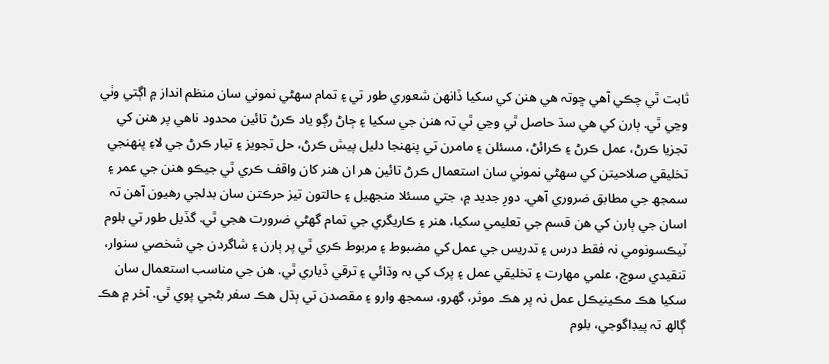ثابت ٿي چڪي آهي ڇوتہ ھي ھنن کي سکيا ڏانهن شعوري طور تي ۽ تمام سھڻي نموني سان منظم انداز ۾ اڳتي وٺي وڃي ٿي. ٻارن کي ھي سڌ حاصل ٿي وڃي ٿي تہ ھنن جي سکيا ۽ ڄاڻ رڳو ياد ڪرڻ تائين محدود ناهي پر ھنن کي تجزيا ڪرڻ، عمل ڪرڻ ۽ ڪرائڻ، مسئلن ۽ مامرن تي پنھنجا دليل پيش ڪرڻ، حل تجويز ۽ تيار ڪرڻ جي لاءِ پنھنجي تخليقي صلاحيتن کي سھڻي نموني سان استعمال ڪرڻ تائين ھر ان ھنر کان واقف ڪري ٿي جيڪو ھنن جي عمر ۽ سمجھ جي مطابق ضروري آھي. دورِ جديد ۾، جتي مسئلا منجھيل ۽ حالتون تيز حرڪتن سان بدلجي رهيون آهن تہ اسان جي ٻارن کي ھن قسم جي تعليمي سکيا، ھنر ۽ ڪاريگري جي تمام گهڻي ضرورت ھجي ٿي. گڏيل طور تي بلوم ٽيڪسونومي نہ فقط درس ۽ تدريس جي عمل کي مضبوط ۽ مربوط ڪري ٿي پر ٻارن ۽ شاگردن جي شخصي سنوار، تنقيدي سوچ، علمي مهارت ۽ تخليقي عمل ۽ پرک کي بہ وڌائي ۽ ترقي ڏياري ٿي. ھن جي مناسب استعمال سان سکيا هڪ مڪينيڪل عمل نہ پر هڪ موثر، گهرو، سمجھ وارو ۽ مقصدن تي ٻڌل ھڪ سفر بڻجي پوي ٿي. آخر ۾ ھڪ ڳالھ تہ پيڊاگوجي، بلوم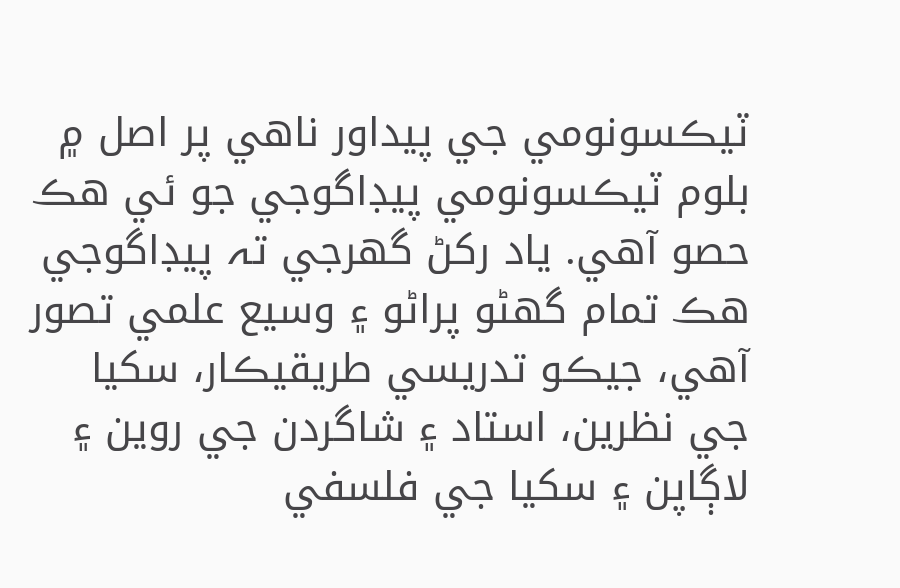ٽيڪسونومي جي پيداور ناهي پر اصل ۾ بلوم ٽيڪسونومي پيڊاگوجي جو ئي ھڪ حصو آهي. ياد رکڻ گھرجي تہ پيڊاگوجي ھڪ تمام گھڻو پراڻو ۽ وسيع علمي تصور آهي، جيڪو تدريسي طريقيڪار، سکيا جي نظرين، استاد ۽ شاگردن جي روين ۽ لاڳاپن ۽ سکيا جي فلسفي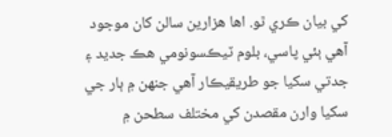کي بيان ڪري ٿو. اھا هزارين سالن کان موجود آهي ٻئي پاسي، بلوم ٽيڪسونومي ھڪ جديد ۽ جدتي سکيا جو طريقيڪار آھي جنھن ۾ ٻار جي سکيا وارن مقصدن کي مختلف سطحن ۾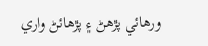ورهائي پڙھڻ ۽ پڙھائڻ واري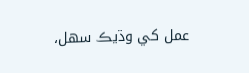عمل کي وڌيڪ سھل،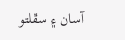آسان ۽ سڦلتو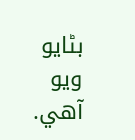بڻايو ويو آھي.